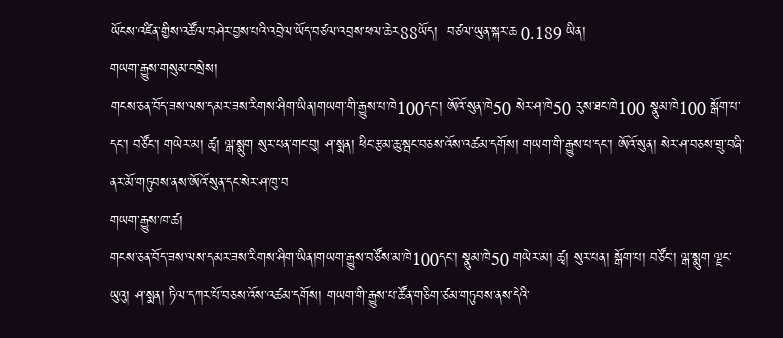ཡོངས་འཛིན་གྱིས་འཚོལ་བཤེར་བྱས་པའི་འབྲེལ་ཡོད་བཙལ་འབྲས་ཕལ་ཆེར88ཡོད།  བཙལ་ཡུན་སྐར་ཆ 0.189 ཡིན།
གཡག་རྒྱུས་གསུམ་བསྲེས།
གངས་ཅན་བོད་ཟས་ལས་དམར་ཟས་རིགས་ཤིག་ཡིན།གཡག་གི་རྒྱུས་པ་ཁེ100དང་། ཨོའོ་སུན་ཁེ50 སེར་ཤ་ཁེ50 རུས་ཐང་ཁེ100 སྣུམ་ཁེ100 སྒོག་པ་དང་། བཙོང་། གཡེར་མ། ཚྭ། ལྒ་སྨུག སུར་པན་གང་བུ། ཤ་སྨན། ཕིང་རྩམ་ཆུ་སྦང་བཅས་འོས་འཚམ་དགོས། གཡག་གི་རྒྱུས་པ་དང་། ཨོའོ་སུན། སེར་ཤ་བཅས་གྲུ་བཞི་ནར་མོ་གཏུབས་ནས་ཨོའོ་སུན་དང་སེར་ཤ་ཁུ་བ
གཡག་རྒྱུས་ཁ་ཚ།
གངས་ཅན་བོད་ཟས་ལས་དམར་ཟས་རིགས་ཤིག་ཡིན།གཡག་རྒྱུས་བཙོས་མ་ཁེ100དང་། སྣུམ་ཁེ50 གཡེར་མ། ཚྭ། སུར་པན། སྒོག་པ། བཙོང་། ལྒ་སྨུག ལྗང་ཡུའུ། ཤ་སྨན། ཏིལ་དཀར་པོ་བཅས་འོས་འཚམ་དགོས། གཡག་གི་རྒྱུས་པ་ཚོན་གཅིག་ཙམ་གཏུབས་ནས་དེའི་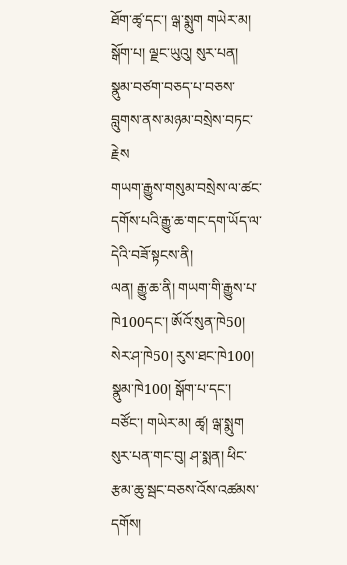ཐོག་ཚྭ་དང་། ལྒ་སྨུག གཡེར་མ། སྒོག་པ། ལྗང་ཡུའུ། སུར་པན། སྣུམ་བཙག་བཅད་པ་བཅས་བླུགས་ནས་མཉམ་བསྲེས་བཏང་རྗེས
གཡག་རྒྱུས་གསུམ་བསྲེས་ལ་ཚང་དགོས་པའི་རྒྱུ་ཆ་གང་དག་ཡོད་ལ་དེའི་བཟོ་སྟངས་ནི།
ལན། རྒྱུ་ཆ་ནི། གཡག་གི་རྒྱུས་པ་ཁེ100དང་། ཨོའོ་སུན་ཁེ50། སེར་ཤ་ཁེ50། རུས་ཐང་ཁེ100། སྣུམ་ཁེ100། སྒོག་པ་དང་། བཙོང་། གཡེར་མ། ཚྭ། ལྒ་སྨུག སུར་པན་གང་བུ། ཤ་སྨན། ཕིང་རྩམ་ཆུ་སྦང་བཅས་འོས་འཚམས་དགོས།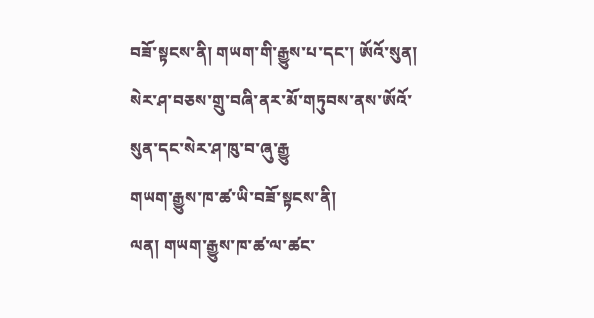བཟོ་སྟངས་ནི། གཡག་གི་རྒྱུས་པ་དང་། ཨོའོ་སུན། སེར་ཤ་བཅས་གྲུ་བཞི་ནར་མོ་གཏུབས་ནས་ཨོའོ་སུན་དང་སེར་ཤ་ཁུ་བ་ཞུ་རྒྱུ
གཡག་རྒྱུས་ཁ་ཚ་ཡི་བཟོ་སྟངས་ནི།
ལན། གཡག་རྒྱུས་ཁ་ཚ་ལ་ཚང་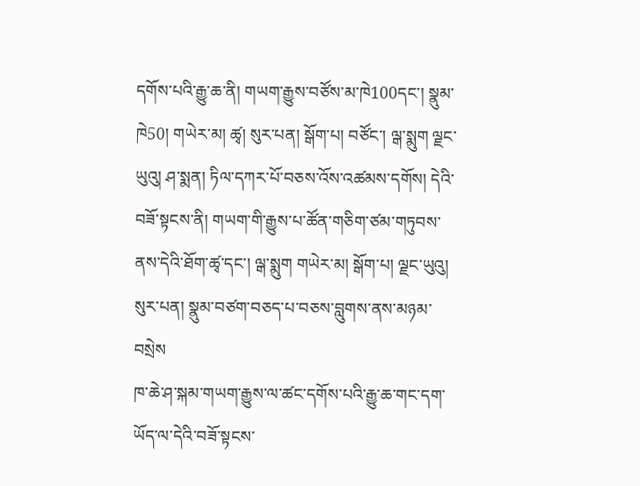དགོས་པའི་རྒྱུ་ཆ་ནི། གཡག་རྒྱུས་བཙོས་མ་ཁེ100དང་། སྣུམ་ཁེ50། གཡེར་མ། ཚྭ། སུར་པན། སྒོག་པ། བཙོང་། ལྒ་སྨུག ལྗང་ཡུའུ། ཤ་སྨན། ཏིལ་དཀར་པོ་བཅས་འོས་འཚམས་དགོས། དེའི་བཟོ་སྟངས་ནི། གཡག་གི་རྒྱུས་པ་ཚོན་གཅིག་ཙམ་གཏུབས་ནས་དེའི་ཐོག་ཚྭ་དང་། ལྒ་སྨུག གཡེར་མ། སྒོག་པ། ལྗང་ཡུའུ། སུར་པན། སྣུམ་བཙག་བཅད་པ་བཅས་བླུགས་ནས་མཉམ་བསྲེས
ཁ་ཆེ་ཤ་སྐམ་གཡག་རྒྱུས་ལ་ཚང་དགོས་པའི་རྒྱུ་ཆ་གང་དག་ཡོད་ལ་དེའི་བཟོ་སྟངས་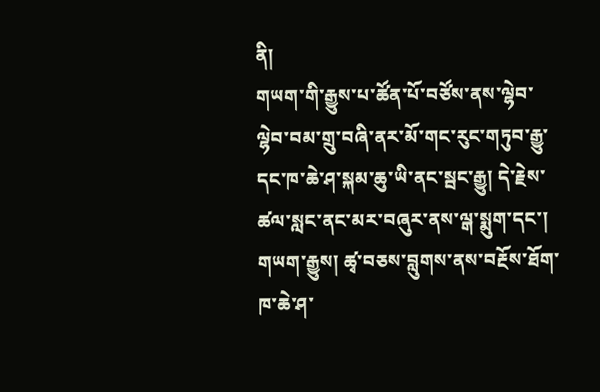ནི།
གཡག་གི་རྒྱུས་པ་ཚོན་པོ་བཙོས་ནས་ལྷེབ་ལྷེབ་བམ་གྲུ་བཞི་ནར་མོ་གང་རུང་གཏུབ་རྒྱུ་དང་ཁ་ཆེ་ཤ་སྐམ་ཆུ་ཡི་ནང་སྦང་རྒྱུ། དེ་རྗེས་ཚལ་སླང་ནང་མར་བཞུར་ནས་ལྒ་སྨུག་དང་། གཡག་རྒྱུས། ཚྭ་བཅས་བླུགས་ནས་བརྔོས་ཐོག་ཁ་ཆེ་ཤ་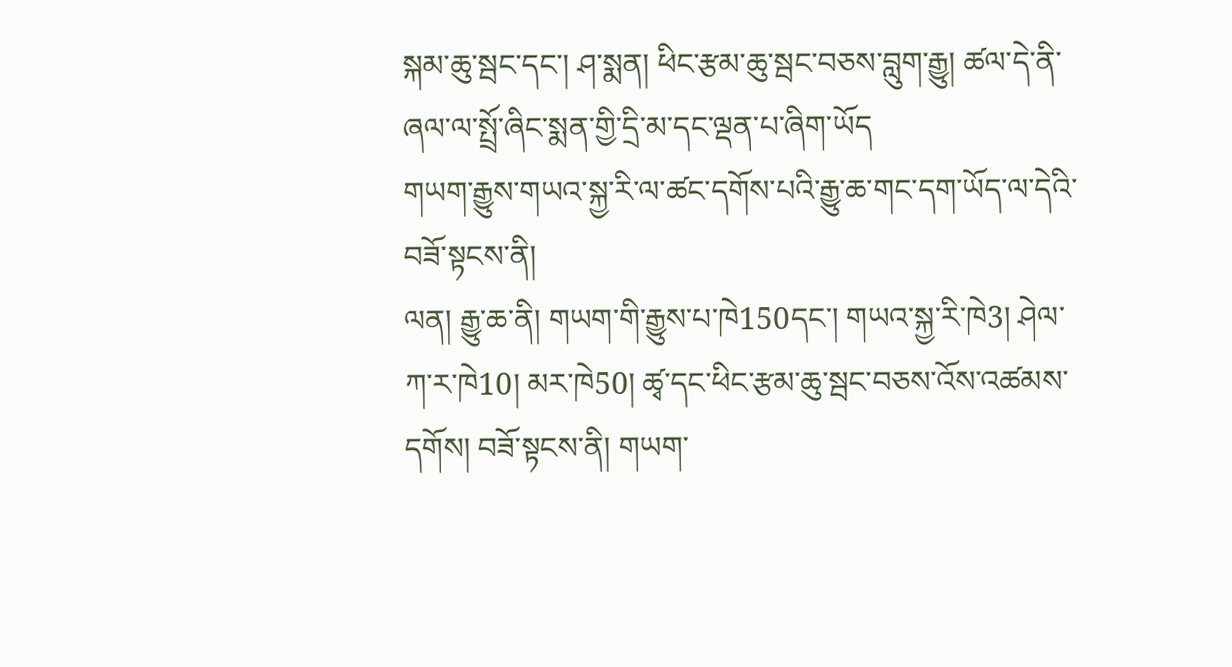སྐམ་ཆུ་སྦང་དང་། ཤ་སྨན། ཕིང་རྩམ་ཆུ་སྦང་བཅས་བླུག་རྒྱུ། ཚལ་དེ་ནི་ཞལ་ལ་སྤྲོ་ཞིང་སྨན་གྱི་དྲི་མ་དང་ལྡན་པ་ཞིག་ཡོད
གཡག་རྒྱུས་གཡའ་སྐྱ་རི་ལ་ཚང་དགོས་པའི་རྒྱུ་ཆ་གང་དག་ཡོད་ལ་དེའི་བཟོ་སྟངས་ནི།
ལན། རྒྱུ་ཆ་ནི། གཡག་གི་རྒྱུས་པ་ཁེ150དང་། གཡའ་སྐྱ་རི་ཁེ3། ཤེལ་ཀ་ར་ཁེ10། མར་ཁེ50། ཚྭ་དང་ཕིང་རྩམ་ཆུ་སྦང་བཅས་འོས་འཚམས་དགོས། བཟོ་སྟངས་ནི། གཡག་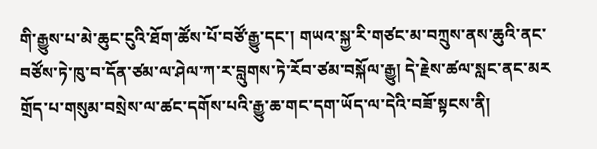གི་རྒྱུས་པ་མེ་ཆུང་ངུའི་ཐོག་ཚོས་པོ་བཙོ་རྒྱུ་དང་། གཡའ་སྐྱ་རི་གཙང་མ་བཀྲུས་ནས་ཆུའི་ནང་བཙོས་ཏེ་ཁུ་བ་དོན་ཙམ་ལ་ཤེལ་ཀ་ར་བླུགས་ཏེ་རོབ་ཙམ་བསྐོལ་རྒྱུ། དེ་རྗེས་ཚལ་སླང་ནང་མར
གྲོད་པ་གསུམ་བསྲེས་ལ་ཚང་དགོས་པའི་རྒྱུ་ཆ་གང་དག་ཡོད་ལ་དེའི་བཟོ་སྟངས་ནི།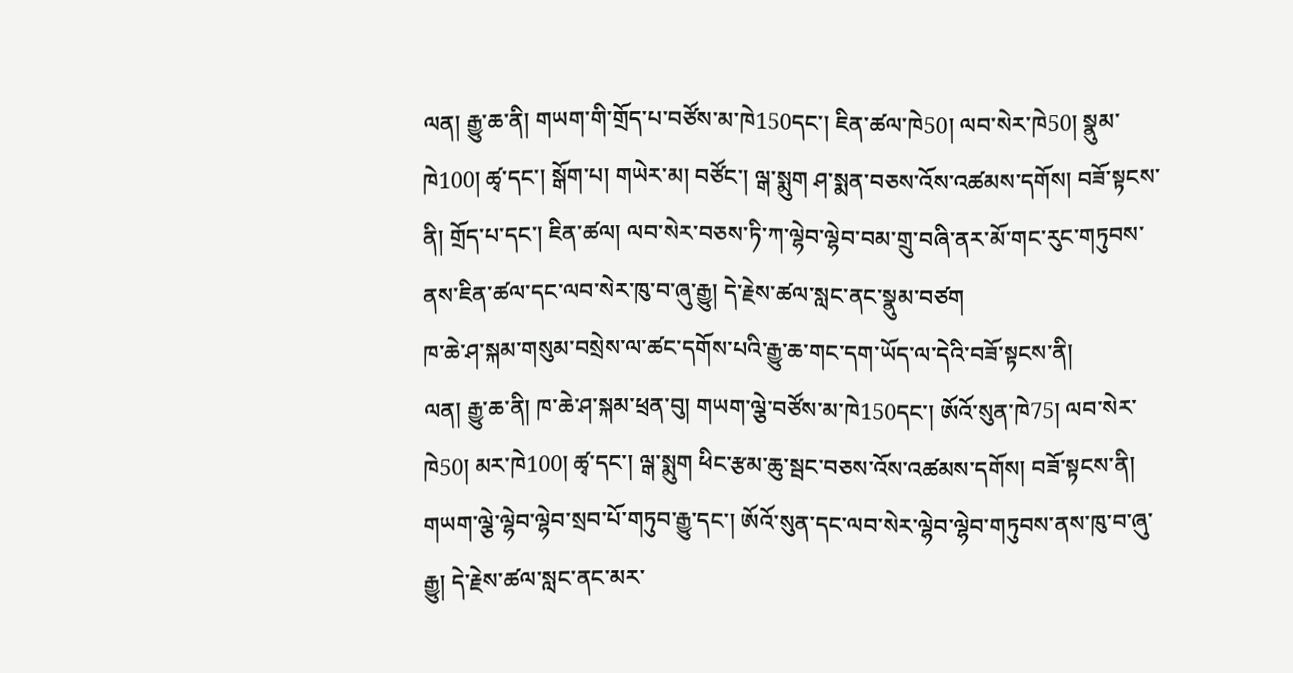ལན། རྒྱུ་ཆ་ནི། གཡག་གི་གྲོད་པ་བཙོས་མ་ཁེ150དང་། ཇིན་ཚལ་ཁེ50། ལབ་སེར་ཁེ50། སྣུམ་ཁེ100། ཚྭ་དང་། སྒོག་པ། གཡེར་མ། བཙོང་། ལྒ་སྨུག ཤ་སྨན་བཅས་འོས་འཚམས་དགོས། བཟོ་སྟངས་ནི། གྲོད་པ་དང་། ཇིན་ཚལ། ལབ་སེར་བཅས་ཏི་ཀ་ལྷེབ་ལྷེབ་བམ་གྲུ་བཞི་ནར་མོ་གང་རུང་གཏུབས་ནས་ཇིན་ཚལ་དང་ལབ་སེར་ཁུ་བ་ཞུ་རྒྱུ། དེ་རྗེས་ཚལ་སླང་ནང་སྣུམ་བཙག
ཁ་ཆེ་ཤ་སྐམ་གསུམ་བསྲེས་ལ་ཚང་དགོས་པའི་རྒྱུ་ཆ་གང་དག་ཡོད་ལ་དེའི་བཟོ་སྟངས་ནི།
ལན། རྒྱུ་ཆ་ནི། ཁ་ཆེ་ཤ་སྐམ་ཕྲན་བུ། གཡག་ལྕེ་བཙོས་མ་ཁེ150དང་། ཨོའོ་སུན་ཁེ75། ལབ་སེར་ཁེ50། མར་ཁེ100། ཚྭ་དང་། ལྒ་སྨུག ཕིང་རྩམ་ཆུ་སྦང་བཅས་འོས་འཚམས་དགོས། བཟོ་སྟངས་ནི། གཡག་ལྕེ་ལྷེབ་ལྷེབ་སྲབ་པོ་གཏུབ་རྒྱུ་དང་། ཨོའོ་སུན་དང་ལབ་སེར་ལྷེབ་ལྷེབ་གཏུབས་ནས་ཁུ་བ་ཞུ་རྒྱུ། དེ་རྗེས་ཚལ་སླང་ནང་མར་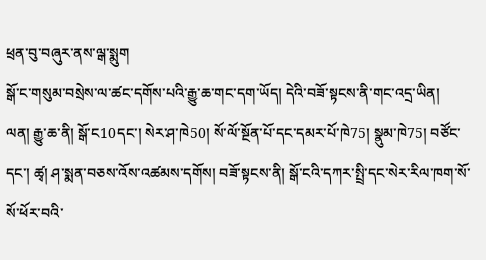ཕྲན་བུ་བཞུར་ནས་ལྒ་སྨུག
སྒོ་ང་གསུམ་བསྲེས་ལ་ཚང་དགོས་པའི་རྒྱུ་ཆ་གང་དག་ཡོད། དེའི་བཟོ་སྟངས་ནི་གང་འདྲ་ཡིན།
ལན། རྒྱུ་ཆ་ནི། སྒོ་ང10དང་། སེར་ཤ་ཁེ50། སོ་ལོ་སྔོན་པོ་དང་དམར་པོ་ཁེ75། སྣུམ་ཁེ75། བཙོང་དང་། ཚྭ། ཤ་སྨན་བཅས་འོས་འཚམས་དགོས། བཟོ་སྟངས་ནི། སྒོ་ངའི་དཀར་སྤྲི་དང་སེར་རིལ་ཁག་སོ་སོ་ཕོར་བའི་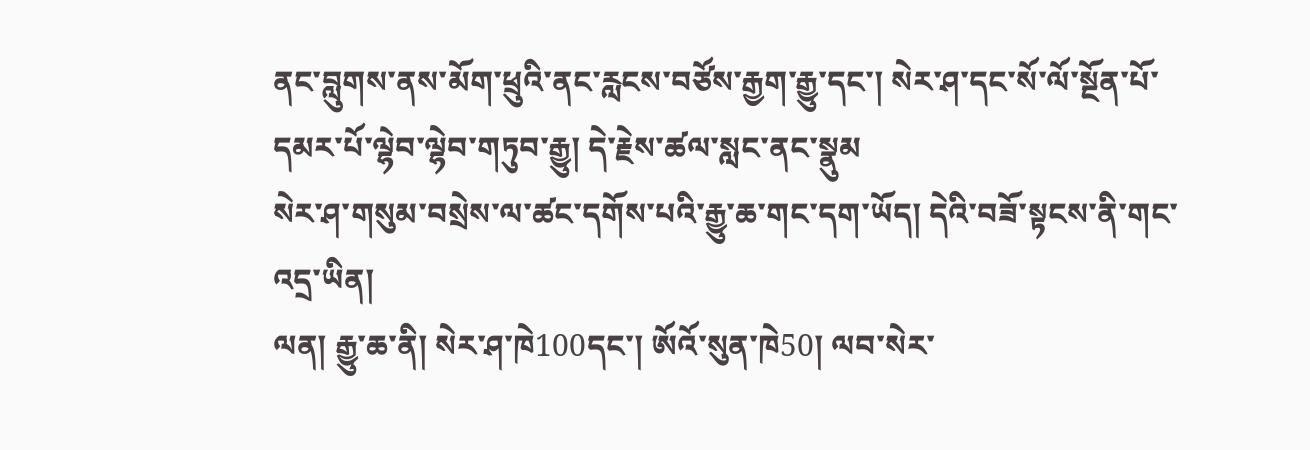ནང་བླུགས་ནས་མོག་ཕྲུའི་ནང་རླངས་བཙོས་རྒྱག་རྒྱུ་དང་། སེར་ཤ་དང་སོ་ལོ་སྔོན་པོ་དམར་པོ་ལྷེབ་ལྷེབ་གཏུབ་རྒྱུ། དེ་རྗེས་ཚལ་སླང་ནང་སྣུམ
སེར་ཤ་གསུམ་བསྲེས་ལ་ཚང་དགོས་པའི་རྒྱུ་ཆ་གང་དག་ཡོད། དེའི་བཟོ་སྟངས་ནི་གང་འདྲ་ཡིན།
ལན། རྒྱུ་ཆ་ནི། སེར་ཤ་ཁེ100དང་། ཨོའོ་སུན་ཁེ50། ལབ་སེར་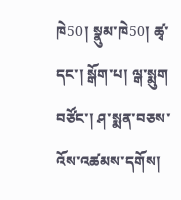ཁེ50། སྣུམ་ཁེ50། ཚྭ་དང་། སྒོག་པ། ལྒ་སྨུག བཙོང་། ཤ་སྨན་བཅས་འོས་འཚམས་དགོས།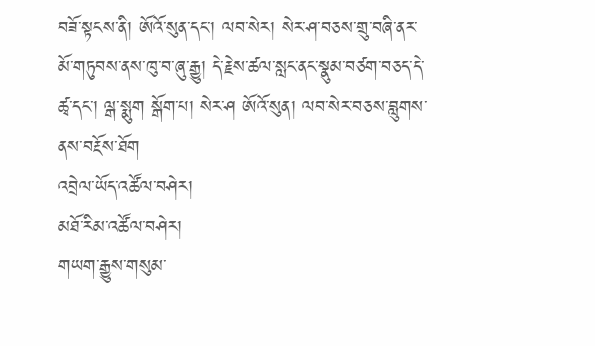བཟོ་སྟངས་ནི། ཨོའོ་སུན་དང་། ལབ་སེར། སེར་ཤ་བཅས་གྲུ་བཞི་ནར་མོ་གཏུབས་ནས་ཁུ་བ་ཞུ་རྒྱུ། དེ་རྗེས་ཚལ་སླང་ནང་སྣུམ་བཙག་བཅད་དེ་ཚྭ་དང་། ལྒ་སྨུག སྒོག་པ། སེར་ཤ ཨོའོ་སུན། ལབ་སེར་བཅས་བླུགས་ནས་བརྔོས་ཐོག
འབྲེལ་ཡོད་འཚོལ་བཤེར།
མཐོ་རིམ་འཚོལ་བཤེར།
གཡག་རྒྱུས་གསུམ་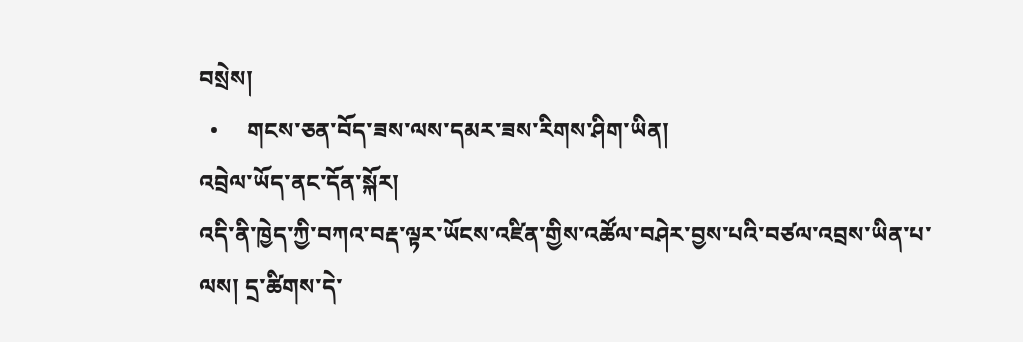བསྲེས།
  •     གངས་ཅན་བོད་ཟས་ལས་དམར་ཟས་རིགས་ཤིག་ཡིན།
འབྲེལ་ཡོད་ནང་དོན་སྐོར།
འདི་ནི་ཁྱེད་ཀྱི་བཀའ་བརྡ་ལྟར་ཡོངས་འཛིན་གྱིས་འཚོལ་བཤེར་བྱས་པའི་བཙལ་འབྲས་ཡིན་པ་ལས། དྲ་ཚིགས་དེ་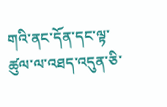གའི་ནང་དོན་དང་ལྟ་ཚུལ་ལ་འཐད་འདུན་ཅི་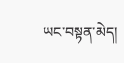ཡང་བསྟན་མེད།